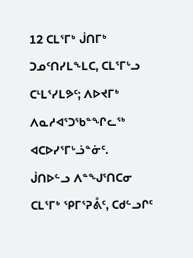12 ᑕᒪᕐᒥᒃ ᒎᑎᒥᒃ ᑐᓄᑦᑎᓯᒪᖕᒪᑕ, ᑕᒪᕐᒥᒡᓗ ᑕᒻᒪᕐᓯᒪᕗᑦ; ᐱᐅᔪᒥᒃ ᐱᓇᓱᐊᕐᑐᖃᓐᖏᓚᖅ ᐊᑕᐅᓯᕐᒥᒡᓘᓐᓃᑦ.
ᒎᑎᐅᓪᓗ ᐱᓐᖑᕐᑎᑕᓂ ᑕᒪᕐᒥᒃ ᕿᒥᕐᕈᕔᑦ, ᑕᑯᓪᓗᒋᑦ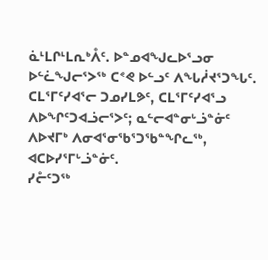ᓈᒻᒪᒋᒻᒪᕆᒃᐰᑦ. ᐅᓐᓄᐊᖑᓚᐅᕐᓗᓂ ᐅᓪᓛᖑᓕᕐᐳᖅ ᑕᕝᕙ ᐅᓪᓗᑦ ᐱᖓᓲᔪᕐᑐᖓᑦ.
ᑕᒪᕐᒥᑦᓯᐊᕐᓕ ᑐᓄᓯᒪᕗᑦ, ᑕᒪᕐᒥᑦᓯᐊᕐᓗ ᐱᐅᖏᑦᑐᐊᓘᓕᕐᐳᑦ; ᓇᓪᓕᐊᓐᓂᒡᓘᓐᓃᑦ ᐱᐅᔪᒥᒃ ᐱᓂᐊᕐᓂᖃᕐᑐᖃᓐᖏᓚᖅ, ᐊᑕᐅᓯᕐᒥᒡᓘᓐᓃᑦ.
ᓯᓔᑦᑐᖅ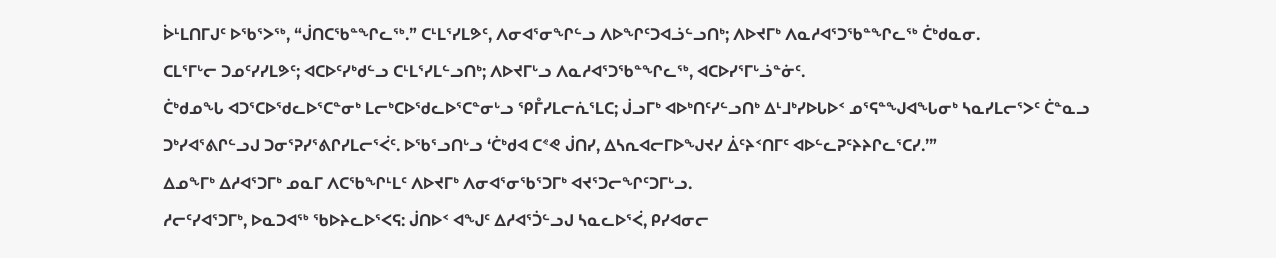ᐆᒻᒪᑎᒥᒍᑦ ᐅᖃᕐᐳᖅ, “ᒎᑎᑕᖃᓐᖏᓚᖅ.” ᑕᒻᒪᕐᓯᒪᕗᑦ, ᐱᓂᐊᕐᓂᖏᓪᓗ ᐱᐅᖏᑦᑐᐊᓘᓪᓗᑎᒃ; ᐱᐅᔪᒥᒃ ᐱᓇᓱᐊᕐᑐᖃᓐᖏᓚᖅ ᑖᒃᑯᓇᓂ.
ᑕᒪᕐᒥᒡᓕ ᑐᓄᑦᓯᓯᒪᕗᑦ; ᐊᑕᐅᑦᓯᒃᑯᓪᓗ ᑕᒻᒪᕐᓯᒪᓪᓗᑎᒃ; ᐱᐅᔪᒥᒡᓗ ᐱᓇᓱᐊᕐᑐᖃᓐᖏᓚᖅ, ᐊᑕᐅᓯᕐᒥᒡᓘᓐᓃᑦ.
ᑖᒃᑯᓄᖓ ᐊᑐᕐᑕᐅᖁᓚᐅᕐᑕᓐᓂᒃ ᒪᓕᒃᑕᐅᖁᓚᐅᕐᑕᓐᓂᒡᓗ ᕿᒤᓯᒪᓕᕇᕐᒪᑕ; ᒎᓗᒥᒃ ᐊᐅᒃᑎᑦᓯᓪᓗᑎᒃ ᐃᒻᒧᒃᓯᐅᒐᐅᑉ ᓄᕐᕋᓐᖑᐊᖓᓂᒃ ᓴᓇᓯᒪᓕᕐᐳᑦ ᑖᓐᓇᓗ ᑐᒃᓯᐊᕐᕕᒋᓪᓗᒍ ᑐᓂᕐᕈᓯᕐᕕᒋᓯᒪᓕᕐᐹᑦ. ᐅᖃᕐᓗᑎᒡᓗ ‘ᑖᒃᑯᐊ ᑕᕝᕙ ᒎᑎᓯ, ᐃᓴᕆᐊᓕᒥᐅᖑᔪᓯ ᐄᑦᔨᑉᑎᒥᑦ ᐊᐅᓪᓚᕈᑦᔨᔨᒋᓚᕐᑕᓯ.’”
ᐃᓄᖕᒥᒃ ᐃᓱᐊᕐᑐᒥᒃ ᓄᓇᒥ ᐱᑕᖃᖏᒻᒪᑦ ᐱᐅᔪᒥᒃ ᐱᓂᐊᕐᓂᖃᕐᑐᒥᒃ ᐊᔪᕐᑐᓕᖏᑦᑐᒥᒡᓗ.
ᓱᓕᑦᓯᐊᕐᑐᒥᒃ, ᐅᓇᑐᐊᖅ ᖃᐅᔨᓚᐅᕐᐸᕋ: ᒎᑎᐅᑉ ᐊᖑᑦ ᐃᓱᐊᕐᑑᓪᓗᒍ ᓴᓇᓚᐅᕐᐹ, ᑭᓯᐊᓂᓕ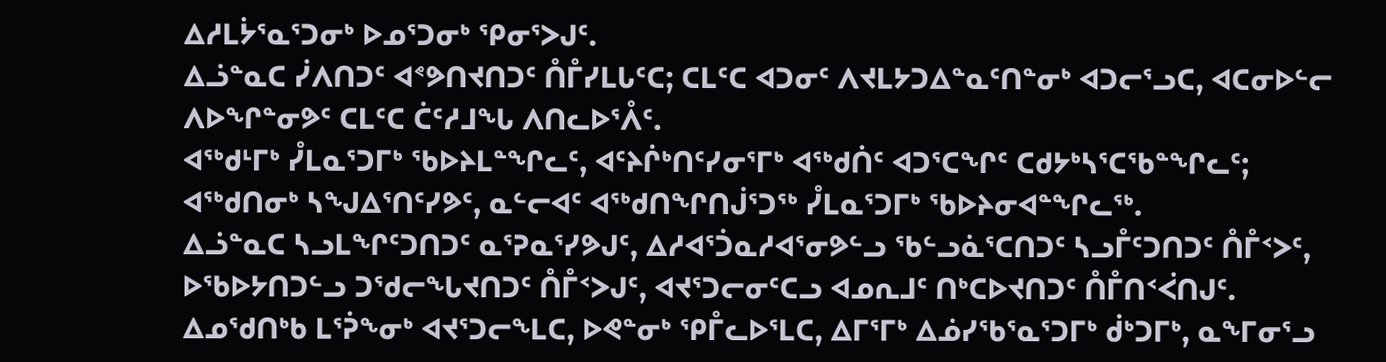ᐃᓱᒪᔮᕐᓇᕐᑐᓂᒃ ᐅᓄᕐᑐᓂᒃ ᕿᓂᕐᐳᒍᑦ.
ᐃᓘᓐᓇᑕ ᓰᐱᑎᑐᑦ ᐊᕝᕗᑎᔪᑎᑐᑦ ᑍᒤᓯᒪᒐᑦᑕ; ᑕᒪᑦᑕ ᐊᑐᓂᑦ ᐱᔪᒪᔭᑐᐃᓐᓇᑦᑎᓐᓂᒃ ᐊᑐᓕᕐᓗᑕ, ᐊᑕᓂᐅᓪᓕ ᐱᐅᖏᓐᓂᕗᑦ ᑕᒪᑦᑕ ᑖᑦᓱᒧᖓ ᐱᑎᓚᐅᕐᐰᑦ.
ᐊᖅᑯᒻᒥᒃ ᓮᒪᓇᕐᑐᒥᒃ ᖃᐅᔨᒪᓐᖏᓚᑦ, ᐊᑦᔨᒌᒃᑎᑦᓯᓂᕐᒥᒃ ᐊᖅᑯᑏᑦ ᐊᑐᕐᑕᖏᑦ ᑕᑯᔭᒃᓴᕐᑕᖃᓐᖏᓚᑦ; ᐊᖅᑯᑎᓂᒃ ᓴᖑᐃᕐᑎᑦᓯᕗᑦ, ᓇᓪᓕᐊᑦ ᐊᖅᑯᑎᖏᑎᒎᕐᑐᖅ ᓮᒪᓇᕐᑐᒥᒃ ᖃᐅᔨᓂᐊᓐᖏᓚᖅ.
ᐃᓘᓐᓇᑕ ᓴᓗᒪᖏᑦᑐᑎᑐᑦ ᓇᕐᕈᓇᕐᓯᕗᒍᑦ, ᐃᓱᐊᕐᑑᓇᓱᐊᕐᓂᕗᓪᓗ ᖃᓪᓗᓈᕐᑕᑎᑐᑦ ᓴᓗᒤᑦᑐᑎᑐᑦ ᑍᒤᑉᐳᑦ, ᐅᖃᐅᔭᑎᑐᓪᓗ ᑐᖁᓕᖓᔪᑎᑐᑦ ᑍᒤᑉᐳᒍᑦ, ᐊᔪᕐᑐᓕᓂᑦᑕᓗ ᐊᓄᕆᒧᑦ ᑎᒃᑕᐅᔪᑎᑐᑦ ᑍᒤᑎᑉᐹᑎᒍᑦ.
ᐃᓄᖁᑎᒃᑲ ᒪᕐᕉᖕᓂᒃ ᐊᔪᕐᑐᓕᖕᒪᑕ, ᐅᕙᓐᓂᒃ ᕿᒤᓚᐅᕐᒪᑕ, ᐃᒥᕐᒥᒃ ᐃᓅᓯᖃᕐᓇᕐᑐᒥᒃ ᑰᒃᑐᒥᒃ, ᓇᖕᒥᓂᕐᓗ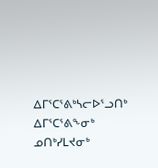ᐃᒥᕐᑕᕐᕕᒃᓴᓕᐅᕐᓗᑎᒃ ᐃᒥᕐᑕᕐᕕᖕᓂᒃ ᓄᑎᒃᓯᒪᔪᓂᒃ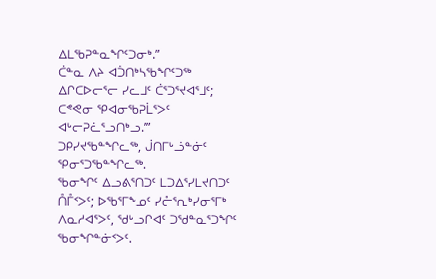ᐃᒪᖃᕈᓐᓇᖏᑦᑐᓂᒃ.”
ᑖᓐᓇ ᐱᔨ ᐊᑑᑎᒃᓴᖃᖏᑦᑐᖅ ᐃᒋᑕᐅᓕᕐᓕ ᓯᓚᒧᑦ ᑖᕐᑐᕐᔪᐊᕐᒧᑦ; ᑕᕝᕙᓂ ᕿᐊᓂᖃᕈᒫᕐᐳᑦ ᐊᒡᓕᕈᓛᕐᓗᑎᒃᓗ.’”
ᑐᑭᓯᔪᖃᓐᖏᓚᖅ, ᒎᑎᒥᒡᓘᓐᓃᑦ ᕿᓂᕐᑐᖃᓐᖏᓚᖅ.
ᖃᓂᖏᑦ ᐃᓗᕕᕐᑎᑐᑦ ᒪᑐᐃᕐᓯᒪᔪᑎᑐᑦ ᑍᒤᑉᐳᑦ; ᐅᖃᕐᒥᖕᓄᑦ ᓯᓔᕐᕆᒃᓯᓂᕐᒥᒃ ᐱᓇᓱᐊᕐᐳᑦ, ᖁᒡᓗᒋᐊᑦ ᑐᖁᓐᓇᕐᑐᖏᑦ ᖃᓂᖏᓐᓃᑉᐳᑦ.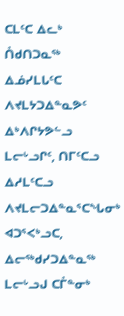ᑕᒪᑦᑕ ᐃᓚᒃ ᑍᑯᑎᑐᓇᖅ ᐃᓅᓯᒪᒐᑦᑕ ᐱᔪᒪᔭᑐᐃᓐᓇᕗᑦ ᐃᒃᐱᒋᔭᕗᓪᓗ ᒪᓕᒡᓗᒋᑦ, ᑎᒥᑦᑕᓗ ᐃᓱᒪᑦᑕᓗ ᐱᔪᒪᓕᑐᐃᓐᓇᕐᑕᖓᓂᒃ ᐊᑐᕐᐸᒃᓗᑕ, ᐃᓕᖅᑯᓯᑐᐃᓐᓇᖅ ᒪᓕᒡᓗᒍ ᑕᒤᓐᓂᒃ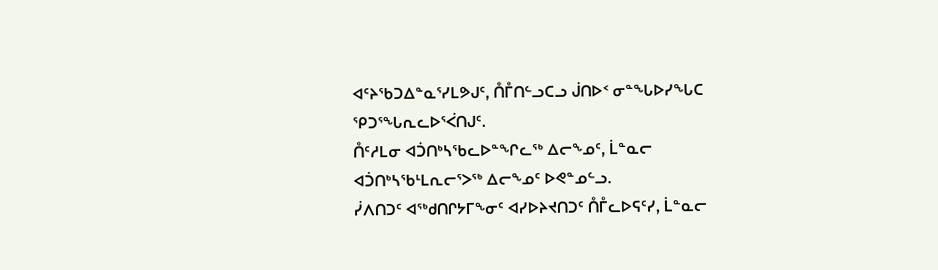ᐊᑦᔨᖃᑐᐃᓐᓇᕐᓯᒪᕗᒍᑦ, ᑍᒤᑎᓪᓗᑕᓗ ᒎᑎᐅᑉ ᓂᓐᖓᐅᓯᖓᑕ ᕿᑐᕐᖓᕆᓚᐅᕐᐹᑎᒍᑦ.
ᑍᑦᓱᒪᓂ ᐊᑑᑎᒃᓴᖃᓚᐅᓐᖏᓚᖅ ᐃᓕᖕᓄᑦ, ᒫᓐᓇᓕ ᐊᑑᑎᒃᓴᖃᒻᒪᕆᓕᕐᐳᖅ ᐃᓕᖕᓄᑦ ᐅᕙᓐᓄᓪᓗ.
ᓰᐱᑎᑐᑦ ᐊᖅᑯᑎᒋᔭᒥᖕᓂᑦ ᐊᓯᐅᔨᔪᑎᑐᑦ ᑍᒤᓚᐅᕋᑦᓯ, ᒫᓐᓇᓕ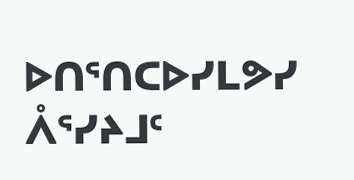ᐅᑎᕐᑎᑕᐅᓯᒪᕗᓯ ᐰᕐᓯᔨᒧᑦ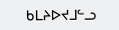ᑲᒪᔨᐅᔪᒧᓪᓗ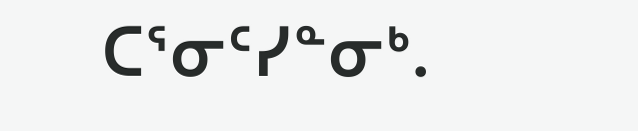ᑕᕐᓂᑦᓯᓐᓂᒃ.